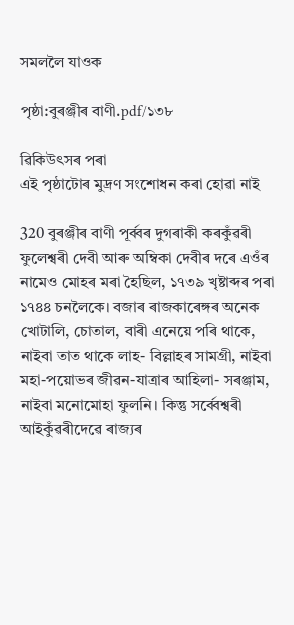সমললৈ যাওক

পৃষ্ঠা:বুৰঞ্জীৰ বাণী.pdf/১৩৮

ৱিকিউৎসৰ পৰা
এই পৃষ্ঠাটোৰ মুদ্ৰণ সংশোধন কৰা হোৱা নাই

320 বুৰঞ্জীৰ বাণী পূৰ্ব্বৰ দুগৰাকী কৰকুঁৱৰী ফুলেশ্বৰী দেবী আৰু অম্বিকা দেবীৰ দৰে এওঁৰ নামেও মোহৰ মৰা হৈছিল, ১৭৩৯ খৃষ্টাব্দৰ পৰা ১৭৪৪ চনলৈকে। বজাৰ ৰাজকাৰেঙ্গৰ অনেক খোটালি, চোতাল, বাৰী এনেয়ে পৰি থাকে, নাইবা তাত থাকে লাহ- বিল্লাহৰ সামগ্ৰী, নাইবা মহা-পয়োভৰ জীৱন-যাত্ৰাৰ আহিলা- সৰঞ্জাম, নাইবা মনোমোহা ফুলনি। কিন্তু সৰ্ব্বেশ্বৰী আইকুঁৱৰীদেৱে ৰাজ্যৰ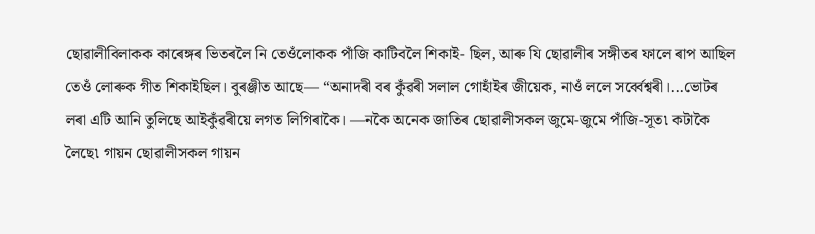ছোৱালীবিলাকক কাৰেঙ্গৰ ভিতৰলৈ নি তেওঁলোকক পাঁজি কাটিবলৈ শিকাই- ছিল, আৰু যি ছোৱালীৰ সঙ্গীতৰ ফালে ৰাপ আছিল তেওঁ লোৰুক গীত শিকাইছিল। বুৰঞ্জীত আছে— “অনাদৰী বৰ কুঁৱৰী সলাল গোহাঁইৰ জীয়েক, নাওঁ ললে সৰ্ব্বেশ্বৰী।...ভোটৰ লৰা এটি আনি তুলিছে আইকুঁৱৰীয়ে লগত লিগিৰাকৈ। —নকৈ অনেক জাতিৰ ছোৱালীসকল জুমে-জুমে পাঁজি-সূত৷ কটাকৈ লৈছে৷ গায়ন ছোৱালীসকল গায়ন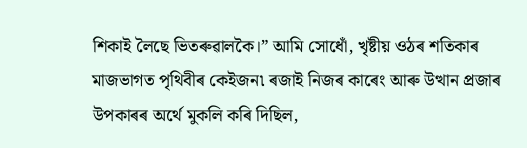শিকাই লৈছে ভিতৰুৱালকৈ।” আমি সোধোঁ, খৃষ্টীয় ওঠৰ শতিকাৰ মাজভাগত পৃথিবীৰ কেইজন৷ ৰজাই নিজৰ কাৰেং আৰু উত্থান প্ৰজাৰ উপকাৰৰ অৰ্থে মুকলি কৰি দিছিল,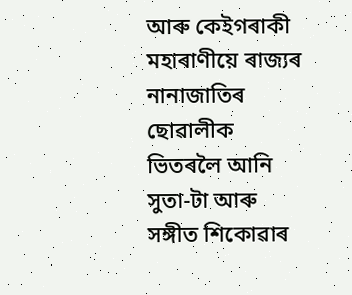আৰু কেইগৰাকী মহাৰাণীয়ে ৰাজ্যৰ নানাজাতিৰ ছোৱালীক ভিতৰলৈ আনি সুতা-টা আৰু সঙ্গীত শিকোৱাৰ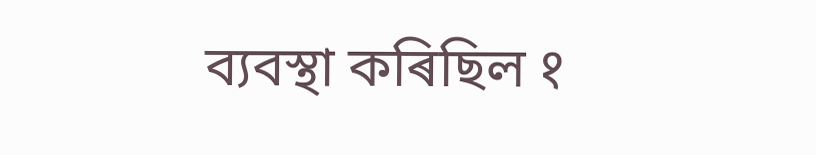ব্যবস্থা কৰিছিল १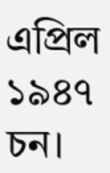এপ্ৰিল ১৯৪৭ চন।